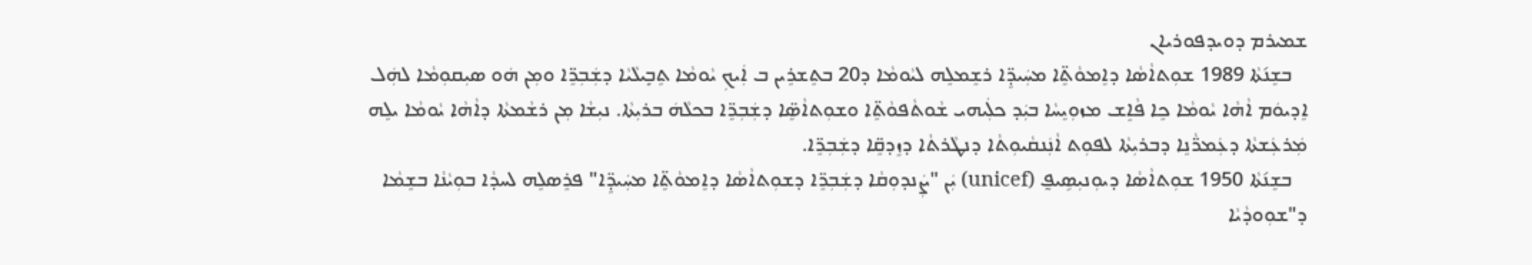ܫܡܝܪܡ ܕܘܝܕܦܘܪܝܐܢ
   ܒܫܸܢ݇ܬܵܐ 1989 ܫܘܼܬܐܵܣܵܐ ܕܐܸܡܘܵܬܸ̈ܐ ܡܚܲܝܕܸ̈ܐ ܪܫܸܡܠܸܗ ܠܝܵܘܡܵܐ ܕ20 ܒܬܸܫܪܸܝܢ ܒ ܐܲܝܟܼ ܝܵܘܡܵܐ ܬܸܒܼܸܝܠܵܝܵܐ ܕܫܲܒܼܖܸ̈ܐ ܘܡܼܢ ܗܿܘ ܣܝܼܩܘܼܡܵܐ ܠܗܲܠ ܐܸܕܝܘܿܡ ܐܵܗܵܐ ܝܵܘܡܵܐ ܟܸܐ ܦܵܐܸܫ ܡܙܘܼܝܸܚܵܐ ܒܝܲܕ ܟܠܲܝܗܝ ܫܵܘܬܵܦܘܵܬܸ̈ܐ ܘܫܘܼܬܐܵܣܸ̈ܐ ܕܫܲܒܼܖܸ̈ܐ ܒܟܠܵܗܿ ܒܪܝܼܬܵܐ. ܢܝܼܫܵܐ ܡܼܢ ܪܫܵܡܬܵܐ ܕܐܵܗܵܐ ܝܵܘܡܵܐ ܝܠܸܗ ܡܲܪܥܲܫܬܵܐ ܕܥܲܡܖ̈ܵܢܸܐ ܕܒܪܝܼܬܵܐ ܠܦܘܼܬ ܐܵܢܲܢܩܵܝܘܼܬܵܐ ܕܢܛܵܪܬܵܐ ܕܙܸܕܩܸ̈ܐ ܕܫܲܒܼܖܸ̈ܐ.
   ܒܫܸܢ݇ܬܵܐ 1950 ܫܘܼܬܐܵܣܵܐ ܕܝܘܼܢܝܼܣܹܝܦ̰ (unicef) ܝܲܢ "ܨܲܢܕܘܼܩܵܐ ܕܫܲܒܼܖܸ̈ܐ ܕܫܘܼܬܐܵܣܵܐ ܕܐܸܡܘܵܬܸ̈ܐ ܡܚܲܝܕܸ̈ܐ" ܦܪܸܣܠܸܗ ܠܚܕܵܐ ܒܘܼܝܵܢܵܐ ܒܫܸܡܵܐ ܕ"ܫܘܼܘܕܵܝܵܐ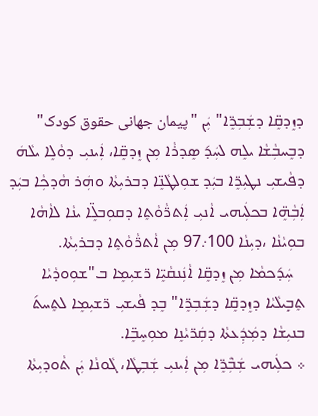ܕܙܸܕܩܸ̈ܐ ܕܫܲܒܼܖܸ̈ܐ" ܝܲܢ "پیمان جهانی حقوق کودک" ܕܒܸܚܒܼܵܫܵܐ ܝܠܸܗ ܠܚܲܕ݇ ܣܸܕܪܵܐ ܡܼܢ ܙܸܕܩܸ̈ܐ، ܐܲܝܢܝܼ ܕܘܵܠܸܐ ܝܠܵܗܿ ܕܦܵܝܫܝܼ ܢܛܝܼܖܸ̈ܐ ܒܝܲܕ ܫܘܼܠܛܵܢܸ̈ܐ ܕܒܪܝܼܬܵܐ ܘܗܲܪ ܗܵܕܟܼܵܐ ܒܝܲܕ ܐܲܒܼܵܗܸ̈ܐ ܒܟܠܲܝܗܝ ܐܵܢܝܼ ܐܲܬܖ̈ܵܘܵܬܸܐ ܕܩܘܼܒܠܸ̈ܐ ܝܢܵܐ ܠܐܵܗܵܐ ܒܘܼܝܵܢܵܐ ،ܕܝܼܢܵܐ 100܇97 ܡܼܢ ܐܵܬܖ̈ܵܘܵܬܸܐ ܕܒܪܝܼܬܵܐ.
   ܚܲܕ݇ܟܡܵܐ ܡܼܢ ܙܸܕܩܸ̈ܐ ܐܵܢܲܢܩܵܝܸ̈ܐ ܖ̈ܫܝܼܡܸܐ ܒ"ܫܘܼܘܕܵܝܵܐ ܬܸܒܼܸܝܠܵܝܵܐ ܕܙܸܕܩܸ̈ܐ ܕܫܲܒܼܖܸ̈ܐ" ܒܸܕ ܦܵܝܫܝܼ ܖ̈ܫܝܼܡܸܐ ܠܬܸܚܬ݇ ܒܢܝܼܫܵܐ ܕܡܲܕܲܥܬܵܐ ܕܩܲܖ̈ܝܵܢܸܐ ܡܘܼܚܸܒܸ̈ܐ.
܀ ܟܠܲܝܗܝ ܫܲܒܼܶܖܸ̈ܐ ܡܼܢ ܐܲܝܢܝܼ ܫܲܒܼܛܵܐ، ܓܵܘܢܵܐ ܝܲܢ ܬܵܘܕܝܼܬܵܐ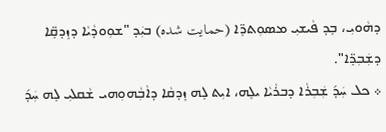ܕܗܵܘܝܼ، ܒܸܕ ܦܵܝܫܝܼ ܡܣܘܼܬܖܸ̈ܐ (حمایت شده) ܒܝܲܕ "ܫܘܼܘܕܵܝܵܐ ܕܙܸܕܩܸ̈ܐ ܕܫܲܒܼܖܸ̈ܐ".
܀ ܟܠ ܚܲܕ݇ ܫܲܒܼܪܵܐ ܕܒܪܵܝܵܐ ܝܠܸܗ، ܐܝܼܬ ܠܸܗ ܙܸܕܩܵܐ ܕܐܵܒܼܵܗܘܼܗܝ ܫܵܩܠܝܼ ܠܸܗ ܚܲܕ݇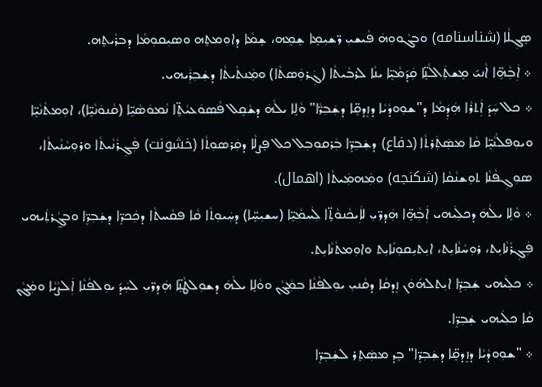ܣܸܓܼܠܵܐ (شناسنامه) ܘܒܓܵܘܘܼܗܿ ܦܵܝܫܝܼ ܖ̈ܫܝܼܡܸܐ ܫܸܡܸܗ، ܫܸܡܵܐ ܕܐܘܼܡܬܸܗ ܘܣܝܼܩܘܼܡܵܐ ܕܒܪܵܝܬܸܗ.
܀ ܐܲܒܼܵܗܸ̈ܐ ܐܵܢܝ݇ ܡܸܫܬܲܐܠܵܢܸ̈ܐ ܩܲܕ݇ܡܵܝܸ̈ܐ ܝܢܵܐ ܠܪܒܵܝܬܵܐ (ܓܲܪܘܲܣܬܵܐ) ܘܡܲܢܬܵܝܬܵܐ ܕܫܲܒܼܪܲܝܗܝ.
܀ ܟܠ ܚܲܕ݇ ܐܲܬܪܵܐ ܗܲܕܲܡܵܐ ܕ"ܫܘܼܘܕܵܝܵܐ ܕܙܸܕܩܸ̈ܐ ܕܫܲܒܼܖ̈ܵܐ" ܘܵܠܸܐ ܝܠܵܗܿ ܕܫܵܩܸܠ ܦܵܣܘܿܥܝܵܬܸ̈ܐ ܢܵܡܘܿܣܵܝܸ̈ܐ (ܩܵܢܘܿܢܵܝܸ̈ܐ)، ܐܘܼܡܬܵܢܵܝܸ̈ܐ ܘܝܘܼܦܠܵܢܵܝܸ̈ܐ ܩܵܐ ܡܣܲܬܲܪܬܵܐ (دفاع) ܕܫܲܒܼܖܸ̈ܐ ܒܲܪܩܘܼܒܼܠ ܟܠ ܦܸܨܠܵܐ ܕܩܲܪܣܘܼܬܵܐ (خشونت) ܦܲܓܼܪܵܢܵܝܬܵܐ ܘܪܘܼܚܵܢܵܝܬܵܐ، ܣܘܼܓܼܦܵܢܵܐ ܬܘܼܫܢܵܩܵܐ (شکنجه) ܘܡܲܗܡܲܝܬܵܐ (اهمال).
܀ ܘܵܠܸܐ ܝܠܵܗܿ ܕܟܠܲܝܗܝ ܐܲܒܼܵܗܸ̈ܐ ܗܲܕܖ̈ܝܼ ܠܐܲܝܟܵܢܘܵܬܸ̈ܐ ܠܲܚܡܵܝܸ̈ܐ (ܚܫܝܼܚܸ̈ܐ) ܕܚܲܝܘܼܬܵܐ ܩܵܐ ܦܩܵܚܬܵܐ ܕܟܲܟܖܸ̈ܐ ܕܫܲܒܼܖܸ̈ܐ ܘܒܓ̰ܵܪܬܲܝܗܝ ܦܲܓܼܪܵܢܵܐܝܼܬ، ܪܘܼܚܵܢܵܐܝܼܬ، ܐܝܼܬܝܼܩܘܼܢܵܐܝܼܬ ܘܐܘܼܡܬܵܢܵܐܝܼܬ.
܀ ܟܠܲܝܗܝ ܫܲܒܼܖܸ̈ܐ ܐܝܼܬܠܗ݇ܘܿܢ ܙܸܕܩܵܐ ܕܩܵܢܝܼ ܝܘܼܠܦܵܢܵܐ ܒܡܲܓܵܢ ܘܘܵܠܸܐ ܝܠܵܗܿ ܕܫܘܼܠܛܵܢܸ̈ܐ ܗܲܕܖ̈ܝܼ ܠܚܲܕ݇ ܝܘܼܠܦܵܢܵܐ ܐܲܠܨܵܝܵܐ ܘܡܲܓܵܢ ܩܵܐ ܟܠܲܝܗܝ ܫܲܒܼܖܸ̈ܐ.
܀ "ܫܘܼܘܕܵܝܵܐ ܕܙܸܕܩܸ̈ܐ ܕܫܲܒܼܖܸ̈ܐ" ܒܸܕ ܡܣܲܬܸܪ ܠܫܲܒܼܖܸ̈ܐ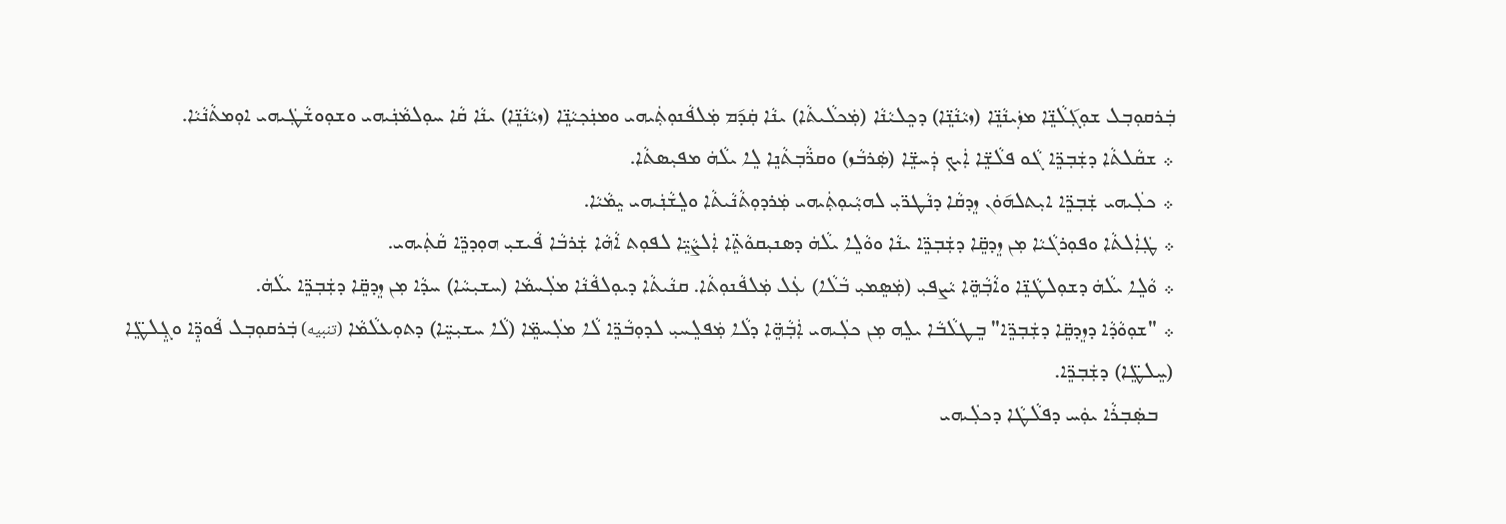ܒܲܪܩܘܼܒܼܠ ܫܘܼܓܼ݇ܠܵܢܸ̈ܐ ܡܙܲܝܢܵܢܸ̈ܐ (ܙܝܵܢܵܢܸ̈ܐ) ܕܟܸܠܝܵܢܵܐ (ܡܲܟܠܵܝܬܵܐ) ܝܢܵܐ ܩܲܕ݇ܡ ܡܲܠܦܵܢܘܼܬܲܝܗܝ ܘܡܢܲܟܼܝܵܢܸ̈ܐ (ܙܝܵܢܵܢܸ̈ܐ) ܝܢܵܐ ܩܵܐ ܚܘܼܠܡܵܢܲܝܗܝ ܘܫܘܼܘܫܵܛܲܝܗܝ ܐܘܼܡܬܵܢܵܝܵܐ.
܀ ܫܩܵܠܬܵܐ ܕܫܲܒܼܖܸ̈ܐ ܓܵܘ ܦܠܵܫܸ̈ܐ ܐܲܝܟܼ ܕܲܚܫܸ̈ܐ (ܣܲܪܒܵܙ) ܘܩܖ̈ܵܒܼܬܵܢܸܐ ܠܸܐ ܝܠܵܗܿ ܡܦܝܼܣܬܵܐ.
܀ ܟܠܲܝܗܝ ܫܲܒܼܖܸ̈ܐ ܐܝܼܬܠܗ݇ܘܿܢ ܙܸܕܩܵܐ ܕܢܵܛܖ̈ܝܼ ܠܗܝܼܵܝܘܼܬܲܝܗܝ ܡܲܪܕܘܼܬܵܢܵܝܬܵܐ ܘܠܸܫܵܢܲܝܗܝ ܝܸܡܵܝܵܐ.
܀ ܛܲܐܲܠܬܵܐ ܘܦܘܼܪܓܵܝܵܐ ܡܼܢ ܙܸܕܩܸ̈ܐ ܕܫܲܒܼܖܸ̈ܐ ܝܢܵܐ ܘܘܵܠܸܐ ܝܠܵܗܿ ܕܣܢܝܼܩܘܵܬܸ̈ܐ ܐܲܠܨܵܝܸ̈ܐ ܠܦܘܼܬ ܐܵܗܵܐ ܫܲܪܒܵܐ ܦܵܝܫܝܼ ܗܘܼܕܖܸ̈ܐ ܩܵܬܲܝܗܝ.
܀ ܘܵܠܸܐ ܝܠܵܗܿ ܕܫܘܼܠܛܵܢܸ̈ܐ ܘܐܵܒܼܵܗܸ̈ܐ ܝܵܨܦܝܼ (ܡܲܣܸܡܝܼ ܒܵܠܵܐ) ܥܲܠ ܡܲܠܦܵܢܘܼܬܵܐ. ܩܢܵܝܬܵܐ ܕܝܘܼܠܦܵܢܵܐ ܡܠܲܚܡܵܐ (ܚܫܝܼܚܵܐ) ܚܕܵܐ ܡܼܢ ܙܸܕܩܸ̈ܐ ܕܫܲܒܼܖܸ̈ܐ ܝܠܵܗܿ.
܀ "ܫܘܼܘܵܕܵܐ ܕܙܸܕܩܸ̈ܐ ܕܫܲܒܼܖܸ̈ܐ" ܒܸܛܠܵܒܵܐ ܝܠܸܗ ܡܼܢ ܟܠܲܝܗܝ ܐܲܒܼܵܗܸ̈ܐ ܕܠܵܐ ܡܲܦܠܸܚܝܼ ܠܕܘܼܒܵܖܸ̈ܐ ܠܵܐ ܡܠܲܚܡܸ̈ܐ (ܠܵܐ ܚܫܝܼܚܸ̈ܐ) ܕܬܘܼܥܠܵܡܵܐ (تنبیه) ܒܲܪܩܘܼܒܼܠ ܦܵܘܕܸ̈ܐ ܘܓܼܸܠܛܸ̈ܐ (ܚܸܠܛܸ̈ܐ) ܕܫܲܒܼܖܸ̈ܐ.
   ܒܣܲܒܼܪܵܐ ܝܘܲܚ ܕܦܠܵܛܵܐ ܕܟܠܲܝܗܝ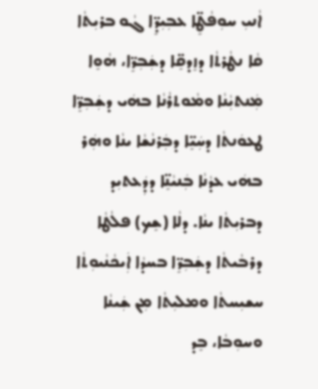ܐܵܢܝܼ ܚܘܼܦܵܛܸ̈ܐ ܥܒܼܝܼܕܸ̈ܐ ܓܵܘ ܒܪܝܼܬܵܐ ܩܵܐ ܢܛܵܪܬܵܐ ܕܙܸܕܩܸ̈ܐ ܕܫܲܒܼܖܸ̈ܐ، ܗܵܘܸܐ ܡܲܢܬܝܼܵܢܵܐ ܘܡܵܘܬܪܵܢܵܐ ܒܗܿܝ ܕܫܲܒܼܖܸ̈ܐ ܛܥܘܿܢܬܵܐ ܕܚܲܝܸ̈ܐ ܕܒܲܪܢܵܫܵܐ ܝܢܵܐ ܘܗܲܪ ܒܗܿܝ ܥܕܵܢܵܐ ܒܲܢܝܵܢܸ̈ܐ ܕܕܲܥܬܝܼܕ ܕܒܪܝܼܬܵܐ ܝܢܵܐ. ܕܠܵܐ (ܫܸܟ) ܦܠܵܛܵܐ ܕܪܒܵܝܬܵܐ ܕܫܲܒܼܖܸ̈ܐ ܒܚܕܵܐ ܐܲܝܟܵܢܵܝܘܼܬܵܐ ܚܫܝܼܚܬܵܐ ܘܡܠܝܼܬܵܐ ܡܼܢ ܫܲܝܢܵܐ ܘܚܘܼܒܵܐ، ܒܸܕ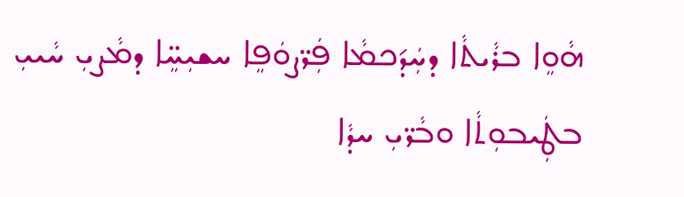ܗܵܘܸܐ ܒܪܵܝܬܵܐ ܕܚܲܕ݇ܟܡܵܐ ܦܲܖ̈ܨܘܿܦܸܐ ܚܫܝܼܚܸ̈ܐ ܕܡܵܨܝܼ ܚܵܝܝܼ ܒܛܲܝܒܘܼܬܵܐ ܘܒܵܖ̈ܝܼ ܚܕܵܐ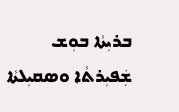ܒܪܝܼܬܵܐ ܒܘܼܫ ܫܲܦܝܼܪܬܵܐ ܘܣܩܝܼܠܬܵܐ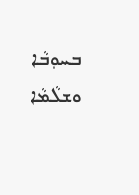ܒܚܘܼܒܵܐ ܘܫܠܵܡܵܐ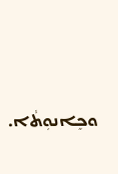ܘܟܸܐܢܘܼܬܵܐ.